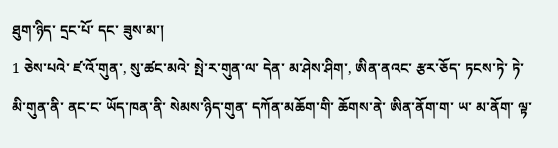ཐུག་ཉིད་ དྲང་པོ་ དང་ ཟུས་མ་།
1 ཅེས་པའེ་ ཛ་འོ་གུན་, སུ་ཚང་མའེ་ སྤེ་ར་གུན་ལ་ དེན་ མ་ཤེས་ཤིག་, ཨིན་ནའང་ རྩར་ཅོད་ ཏངས་ཏེ་ ཏེ་ མི་གུན་ནི་ ནང་ང་ ཡོད་ཁན་ནི་ སེམས་ཉིད་གུན་ དཀོན་མཆོག་གི་ ཆོགས་ནེ་ ཨིན་ནོག་ག་ ཡ་ མ་ནོག་ ལྟ་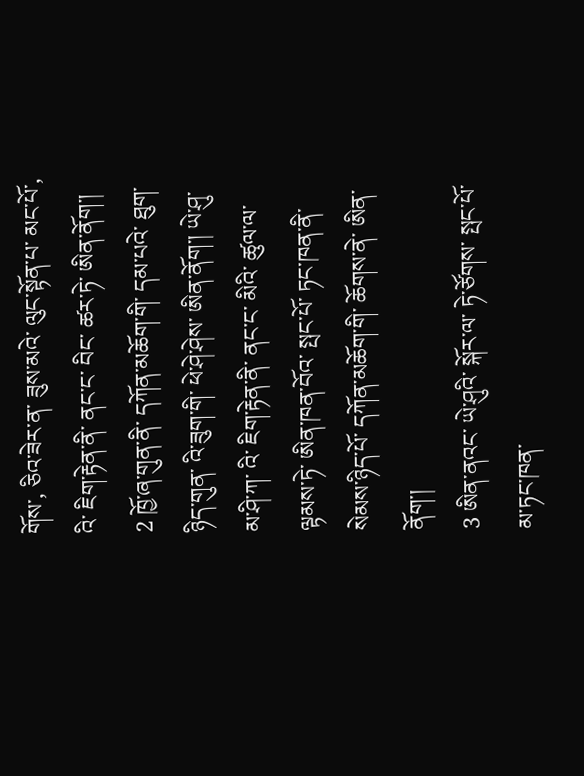གོས་, ཅིའ་ཟེར་ན་ ཟུས་མའེ་ ལུང་སྟོན་པ་ མང་པོ་, འི་ ཇིག་རྟེན་ནི་ ནང་ང་ བིང་ ཚར་ཏེ་ ཨིན་ནོག་།
2 ཁྱོ་ཞ་གུན་ནི་ དཀོན་མཆོག་གི་ དམ་པའེ་ ཐུག་ཉིད་གུན་ འི་ཟུག་གི་ ཕེ་ཤེ་ཤེས་ ཨིན་ནོག་། ཡེ་ཤུ་ མ་ཤི་ཀ་ འི་ ཇིག་རྟེན་ནི་ ནང་ང་ མིའི་ ཚུལ་ལ་ ལྟམས་ཏེ་ ཨིན་ཁན་བོའ་ སྤང་པོ་ ཏང་ཁན་ནི་ སེམས་ཉིད་པོ་ དཀོན་མཆོག་གི་ ཆོགས་ནེ་ ཨིན་ནོག་།
3 ཨིན་ནའང་ ཡེ་ཤུའི་ སྐོར་ལ་ ཏེ་ཙོགས་ སྤང་པོ་ མ་ཏང་ཁན་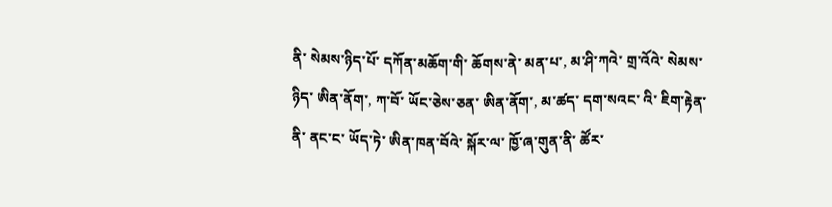ནི་ སེམས་ཉིད་པོ་ དཀོན་མཆོག་གི་ ཆོགས་ནེ་ མན་པ་, མ་ཤི་ཀའེ་ གྲ་འོའེ་ སེམས་ཉིད་ ཨིན་ནོག་, ཀ་བོ་ ཡོང་ཅེས་ཅན་ ཨིན་ནོག་, མ་ཚད་ དག་སའང་ འི་ ཇིག་རྟེན་ནི་ ནང་ང་ ཡོད་ཏེ་ ཨིན་ཁན་བོའེ་ སྐོར་ལ་ ཁྱོ་ཞ་གུན་ནི་ ཚོར་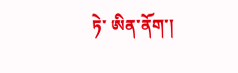ཏེ་ ཨིན་ནོག་།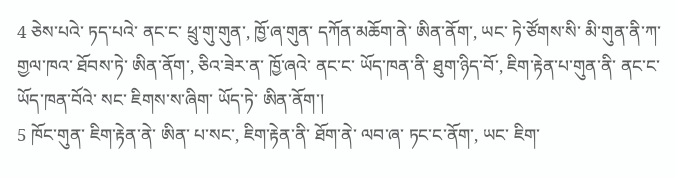4 ཅེས་པའེ་ ཏད་པའེ་ ནང་ང་ ཕྲུ་གུ་གུན་, ཁྱོ་ཞ་གུན་ དཀོན་མཆོག་ནེ་ ཨིན་ནོག་, ཡང་ ཏེ་ཙོགས་སི་ མི་གུན་ནི་ཀ་ གྱལ་ཁའ་ ཐོབས་ཏེ་ ཨིན་ནོག་, ཅིའ་ཟེར་ན་ ཁྱོ་ཞའེ་ ནང་ང་ ཡོད་ཁན་ནི་ ཐུག་ཉིད་བོ་, ཇིག་རྟེན་པ་གུན་ནི་ ནང་ང་ ཡོད་ཁན་བོའེ་ སང་ ཇིགས་ས་ཞིག་ ཡོད་ཏེ་ ཨིན་ནོག་།
5 ཁོང་གུན་ ཇིག་རྟེན་ནེ་ ཨིན་ པ་སང་, ཇིག་རྟེན་ནི་ ཐོག་ནེ་ ལབ་ཞ་ ཏང་ང་ནོག་, ཡང་ ཇིག་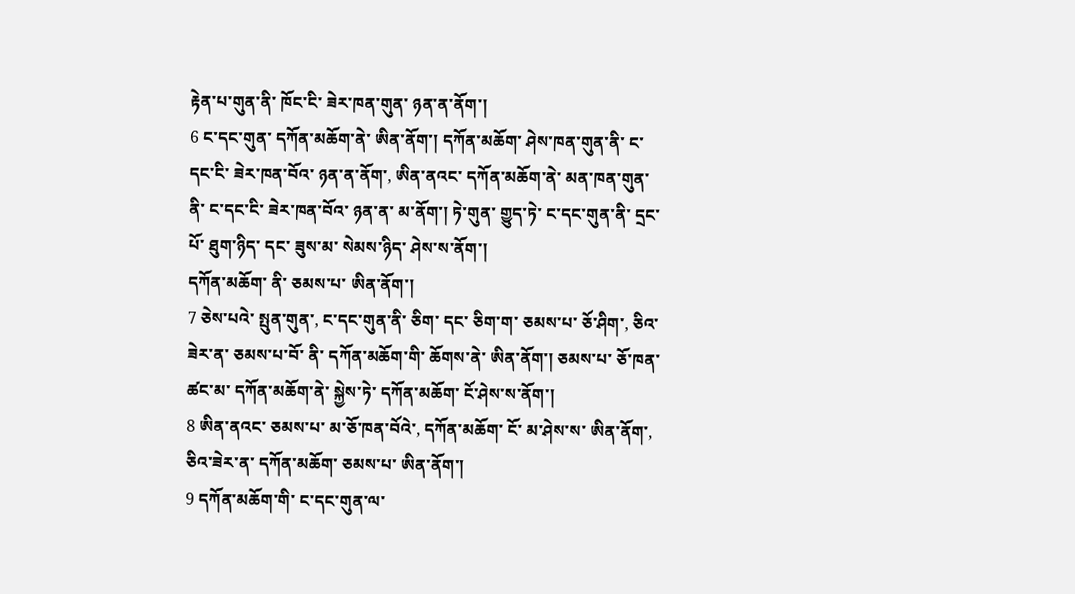རྟེན་པ་གུན་ནི་ ཁོང་ངི་ ཟེར་ཁན་གུན་ ཉན་ན་ནོག་།
6 ང་དང་གུན་ དཀོན་མཆོག་ནེ་ ཨིན་ནོག་། དཀོན་མཆོག་ ཤེས་ཁན་གུན་ནི་ ང་དང་ངི་ ཟེར་ཁན་བོའ་ ཉན་ན་ནོག་, ཨིན་ནའང་ དཀོན་མཆོག་ནེ་ མན་ཁན་གུན་ནི་ ང་དང་ངི་ ཟེར་ཁན་བོའ་ ཉན་ན་ མ་ནོག་། ཏེ་གུན་ གྱུད་ཏེ་ ང་དང་གུན་ནི་ དྲང་པོ་ ཐུག་ཉིད་ དང་ ཟུས་མ་ སེམས་ཉིད་ ཤེས་ས་ནོག་།
དཀོན་མཆོག་ ནི་ ཅམས་པ་ ཨིན་ནོག་།
7 ཅེས་པའེ་ སྤུན་གུན་, ང་དང་གུན་ནི་ ཅིག་ དང་ ཅིག་ག་ ཅམས་པ་ ཅོ་ཤིག་, ཅིའ་ཟེར་ན་ ཅམས་པ་བོ་ ནི་ དཀོན་མཆོག་གི་ ཆོགས་ནེ་ ཨིན་ནོག་། ཅམས་པ་ ཅོ་ཁན་ ཚང་མ་ དཀོན་མཆོག་ནེ་ སྐྱེས་ཏེ་ དཀོན་མཆོག་ ངོ་ཤེས་ས་ནོག་།
8 ཨིན་ནའང་ ཅམས་པ་ མ་ཅོ་ཁན་བོའེ་, དཀོན་མཆོག་ ངོ་ མ་ཤེས་ས་ ཨིན་ནོག་, ཅིའ་ཟེར་ན་ དཀོན་མཆོག་ ཅམས་པ་ ཨིན་ནོག་།
9 དཀོན་མཆོག་གི་ ང་དང་གུན་ལ་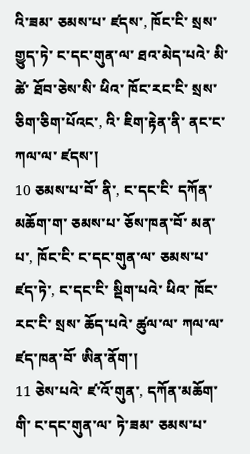འི་ཟམ་ ཅམས་པ་ ཛདས་, ཁོང་ངི་ སྲས་ གྱུད་ཏེ་ ང་དང་གུན་ལ་ ཐའ་མེད་པའེ་ མི་ཚེ་ ཐོབ་ཅེས་སི་ ཕིའ་ ཁོང་རང་ངི་ སྲས་ ཅིག་ཅིག་པོའང་, འི་ ཇིག་རྟེན་ནི་ ནང་ང་ ཀལ་ལ་ ཛདས་།
10 ཅམས་པ་བོ་ ནི་, ང་དང་ངི་ དཀོན་མཆོག་ག་ ཅམས་པ་ ཅོས་ཁན་བོ་ མན་པ་, ཁོང་ངི་ ང་དང་གུན་ལ་ ཅམས་པ་ ཛད་ཏེ་, ང་དང་ངི་ སྡིག་པའེ་ ཕིའ་ ཁོང་རང་ངི་ སྲས་ ཆོད་པའེ་ ཚུལ་ལ་ ཀལ་ལ་ ཛད་ཁན་བོ་ ཨིན་ནོག་།
11 ཅེས་པའེ་ ཛ་འོ་གུན་, དཀོན་མཆོག་གི་ ང་དང་གུན་ལ་ ཏེ་ཟམ་ ཅམས་པ་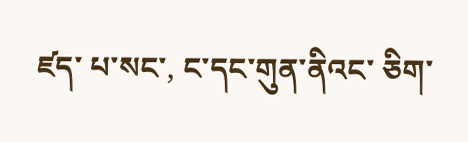ཛད་ པ་སང་, ང་དང་གུན་ནིའང་ ཅིག་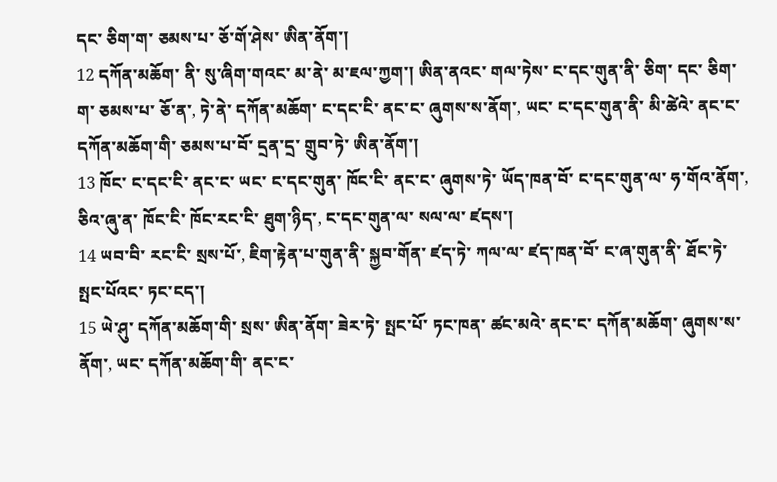དང་ ཅིག་ག་ ཅམས་པ་ ཅོ་གོ་ཤེས་ ཨིན་ནོག་།
12 དཀོན་མཆོག་ ནི་ སུ་ཞིག་གའང་ མ་ནེ་ མ་ཇལ་ཀྱག་། ཨིན་ནའང་ གལ་ཏེས་ ང་དང་གུན་ནི་ ཅིག་ དང་ ཅིག་ག་ ཅམས་པ་ ཅོ་ན་, ཏེ་ནེ་ དཀོན་མཆོག་ ང་དང་ངི་ ནང་ང་ ཞུགས་ས་ནོག་, ཡང་ ང་དང་གུན་ནི་ མི་ཚེའེ་ ནང་ང་ དཀོན་མཆོག་གི་ ཅམས་པ་བོ་ དྲན་དྲ་ གྲུབ་ཏེ་ ཨིན་ནོག་།
13 ཁོང་ ང་དང་ངི་ ནང་ང་ ཡང་ ང་དང་གུན་ ཁོང་ངི་ ནང་ང་ ཞུགས་ཏེ་ ཡོད་ཁན་བོ་ ང་དང་གུན་ལ་ ཧ་གོའ་ནོག་, ཅིའ་ཞུ་ན་ ཁོང་ངི་ ཁོང་རང་ངི་ ཐུག་ཉིད་, ང་དང་གུན་ལ་ སལ་ལ་ ཛདས་།
14 ཡབ་བི་ རང་ངི་ སྲས་པོ་, ཇིག་རྟེན་པ་གུན་ནི་ སྐྱབ་གོན་ ཛད་ཏེ་ ཀལ་ལ་ ཛད་ཁན་བོ་ ང་ཞ་གུན་ནི་ ཐོང་ཏེ་ སྤང་པོའང་ ཏང་ངད་།
15 ཡེ་ཤུ་ དཀོན་མཆོག་གི་ སྲས་ ཨིན་ནོག་ ཟེར་ཏེ་ སྤང་པོ་ ཏང་ཁན་ ཚང་མའེ་ ནང་ང་ དཀོན་མཆོག་ ཞུགས་ས་ནོག་, ཡང་ དཀོན་མཆོག་གི་ ནང་ང་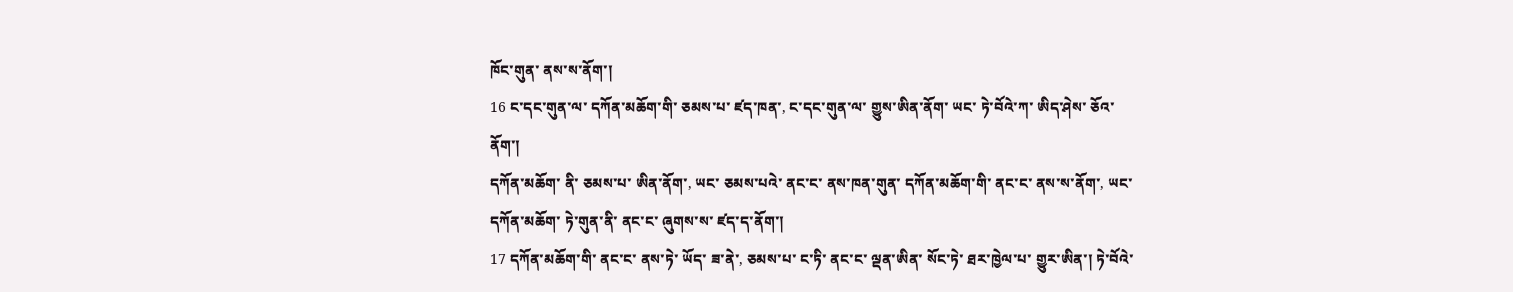ཁོང་གུན་ ནས་ས་ནོག་།
16 ང་དང་གུན་ལ་ དཀོན་མཆོག་གི་ ཅམས་པ་ ཛད་ཁན་, ང་དང་གུན་ལ་ གྱུས་ཨིན་ནོག་ ཡང་ ཏེ་བོའེ་ཀ་ ཨིད་ཤེས་ ཅོའ་ནོག་།
དཀོན་མཆོག་ ནི་ ཅམས་པ་ ཨིན་ནོག་, ཡང་ ཅམས་པའེ་ ནང་ང་ ནས་ཁན་གུན་ དཀོན་མཆོག་གི་ ནང་ང་ ནས་ས་ནོག་, ཡང་ དཀོན་མཆོག་ ཏེ་གུན་ནི་ ནང་ང་ ཞུགས་ས་ ཛད་ད་ནོག་།
17 དཀོན་མཆོག་གི་ ནང་ང་ ནས་ཏེ་ ཡོད་ ཟ་ནེ་, ཅམས་པ་ ང་ཏི་ ནང་ང་ ལྡན་ཨིན་ སོང་ཏེ་ ཐར་ཁྱེལ་པ་ གྱུར་ཨིན་། ཏེ་བོའེ་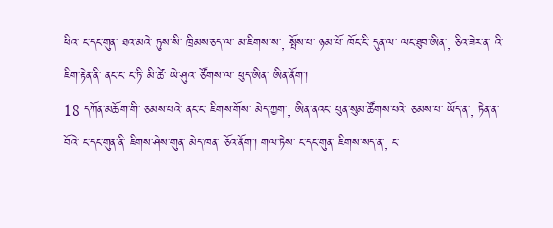ཕིའ་ ང་དང་གུན་ ཐའ་མའེ་ ཏུས་སི་ ཁྲིམས་ཅད་ལ་ མ་ཇིགས་ས་, སྤོས་པ་ ཉམ་པོ་ ཁོང་ངི་ དུན་ལ་ ལང་ཐུབ་ཨིན་, ཅིའ་ཟེར་ན་ འི་ ཇིག་རྟེན་ནི་ ནང་ང་ ང་ཏི་ མི་ཚེ་ ཡེ་ཤུའ་ ཙོགས་ལ་ ཕུད་ཨིན་ ཨིན་ནོག་།
18 དཀོན་མཆོག་གི་ ཅམས་པའེ་ ནང་ང་ ཇིགས་གོས་ མེད་ཀྱག་, ཨིན་ནའང་ པུན་སུམ་ཚོགས་པའེ་ ཅམས་པ་ ཡོད་ན་, ཏེན་ན་བོའེ་ ང་དང་གུན་ནི་ ཇིགས་ཤེས་གུན་ མེད་ཁན་ ཅོའ་ནོག་། གལ་ཏེས་ ང་དང་གུན་ ཇིགས་སད་ན་, ང་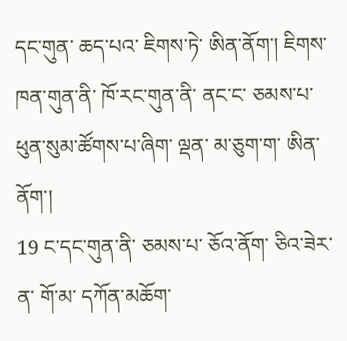དང་གུན་ ཆད་པའ་ ཇིགས་ཏེ་ ཨིན་ནོག་། ཇིགས་ཁན་གུན་ནི་ ཁོ་རང་གུན་ནི་ ནང་ང་ ཅམས་པ་ ཕུན་སུམ་ཚོགས་པ་ཞིག་ ལྡན་ མ་ཅུག་ག་ ཨིན་ནོག་།
19 ང་དང་གུན་ནི་ ཅམས་པ་ ཅོའ་ནོག་ ཅིའ་ཟེར་ན་ གོ་མ་ དཀོན་མཆོག་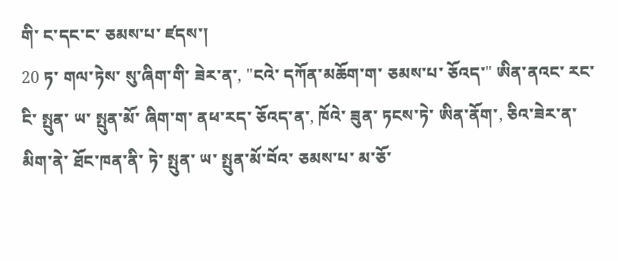གི་ ང་དང་ང་ ཅམས་པ་ ཛདས་།
20 ཏ་ གལ་ཏེས་ སུ་ཞིག་གི་ ཟེར་ན་, "ངའེ་ དཀོན་མཆོག་ག་ ཅམས་པ་ ཅོའད་" ཨིན་ནའང་ རང་ངི་ སྤུན་ ཡ་ སྤུན་མོ་ ཞིག་ག་ ནཕ་རད་ ཅོའད་ན་, ཁོའེ་ ཟུན་ ཏངས་ཏེ་ ཨིན་ནོག་, ཅིའ་ཟེར་ན་ མིག་ནེ་ ཐོང་ཁན་ནི་ ཏེ་ སྤུན་ ཡ་ སྤུན་མོ་བོའ་ ཅམས་པ་ མ་ཅོ་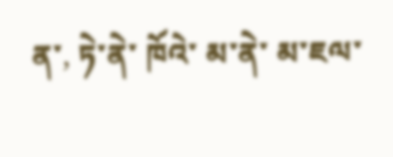ན་, ཏེ་ནེ་ ཁོའེ་ མ་ནེ་ མ་ཇལ་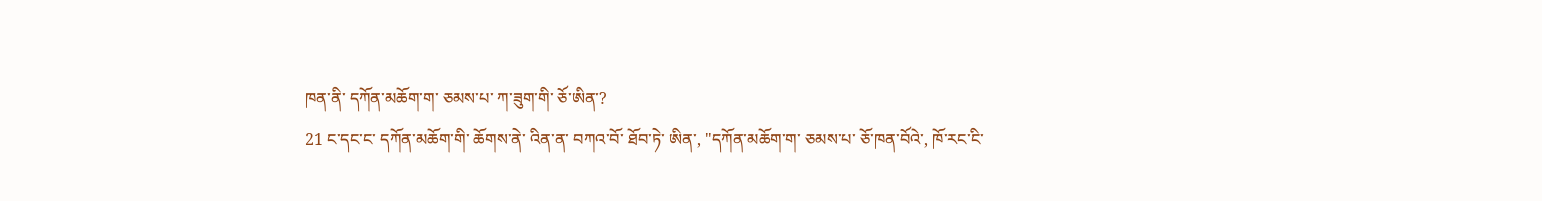ཁན་ནི་ དཀོན་མཆོག་ག་ ཅམས་པ་ ཀ་ཟུག་གི་ ཅོ་ཨིན་?
21 ང་དང་ང་ དཀོན་མཆོག་གི་ ཆོགས་ནེ་ འིན་ན་ བཀའ་བོ་ ཐོབ་ཏེ་ ཨིན་, "དཀོན་མཆོག་ག་ ཅམས་པ་ ཅོ་ཁན་བོའེ་, ཁོ་རང་ངི་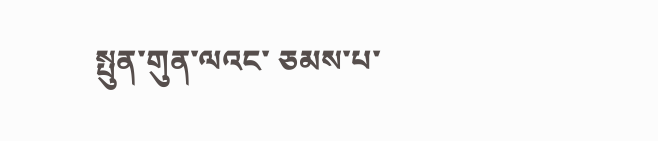སྤུན་གུན་ལའང་ ཅམས་པ་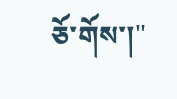ཅོ་གོས་།"